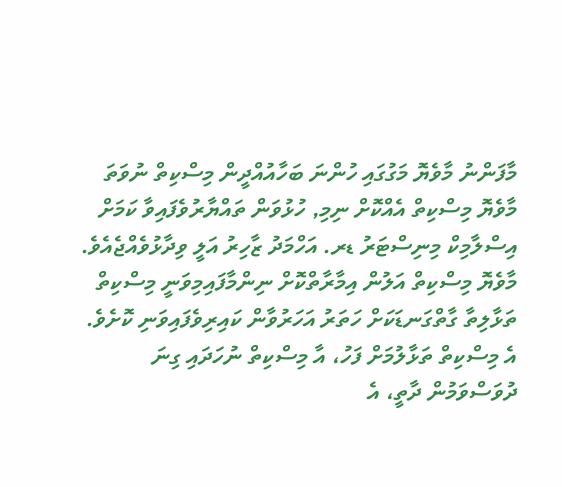މާފަންނު މާވެޔޮ މަގުގައި ހުންނަ ބަހާއުއްދީން މިސްކިތް ނުވަތަ މާވެޔޮ މިސްކިތް އެއްކޮށް ނިމި, ހުޅުވަން ތައްޔާރުވެފައިވާ ކަމަށް އިސްލާމިކް މިނިސްޓަރު ޑރ. އަހްމަދު ޒާހިރު އަލީ ވިދާޅުވެއްޖެއެވެ.
މާވެޔޮ މިސްކިތް އަލުން އިމާރާތްކޮށް ނިންމާފައިމިވަނީ މިސްކިތް ތަޅާލިތާ ގާތްގަނޑަކަށް ހަތަރު އަހަރުވާން ކައިރިވެފައިވަނި ކޮށެވެ. އެ މިސްކިތް ތަޅާލުމަށް ފަހު، އާ މިސްކިތް ނުހަދައި ގިނަ ދުވަސްވަމުން ދާތީ، އެ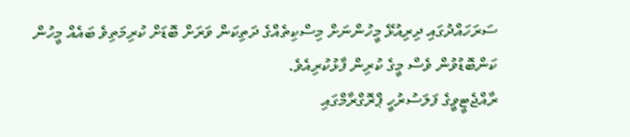ސަރަހައްދުގައި ދިރިއުޅޭ މީހުންނަށް މިސްކިތެއްގެ ދަތިކަން ވަރަށް ބޮޑަށް ކުރިމަތިވެ ބައެއް މީހުން ކަންބޮޑުވުން ވެސް މީގެ ކުރިން ފާޅުކުރިއެވެ.
ރާއްޖެޓީވީގެ ފަލަސުރުހީ ޕްރޮގްރާމްގައި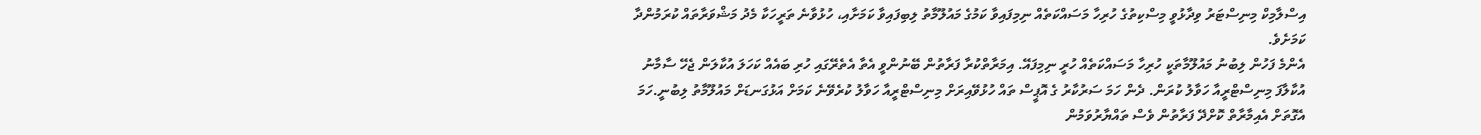އިސްލާމިކް މިނިސްޓަރު ވިދާޅުވީ މިސްކިތުގެ ހުރިހާ މަސައްކަތެއް ނިމިފައިވާ ކަމުގެ މައުލޫމާތު ލިބިފައިވާ ކަމަށާއި، ހުޅުވާނެ ތަރީހަކާ މެދު މަޝްވަރާތައް ކުރަމުންދާ ކަމަށެވެ.
އެންމެ ފަހުން ލިބުނު މައުލޫމާތަކީ ހުރިހާ މަސައްކަތެއް ހުރީ ނިމިފައޭ. އިމަރާތްކުރާ ފަރާތުން ބޭނުންވީ އެތާ އެތެރޭގައި ހުރި ބައެއް ކަހަލަ އުކާލަން ޖެހޭ ސާމާނު އުކާލާފަ މިނިސްޓްރީއާ ހަވާލު ކުރަން. ދެން ހަމަ ސަރުކާރު ގެ އޮޕީސް ތައް ހުޅުވޭއިރަށް މިނިސްޓްރީއާ ހަވާލު ކުރެވޭނެ ކަމަށް އަޅުގަނޑަށް މައުލޫމާތު ލިބުނީ.ހަމަ އެގޮތަށް އެއިމާރާތް ކޮށްދޭ ފަރާތުން ވެސް ތައްޔާރުވަމުން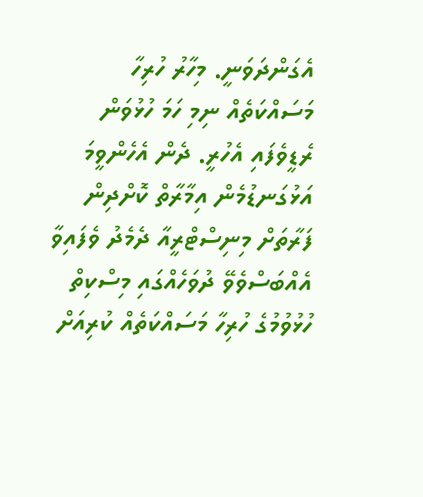އެގަންދަވަނީ. މިހާރު ހުރިހާ މަސައްކަތެއް ނިމި ހަމަ ހުޅުވަން ރެޑީވެފައި އެހުރީ. ދެން އެހެންވީމަ އަޅުގަނޑުމެން އިމާރާތް ކޮށްދިން ފަރާތަށް މިނިސްޓްރީއާ ދެމެދު ވެފައިވާ އެއްބަސްވެވޭ ދުވަހެއްގައި މިސްކިތް ހުޅުވުމުގެ ހުރިހާ މަސައްކަތެއް ކުރިއަށް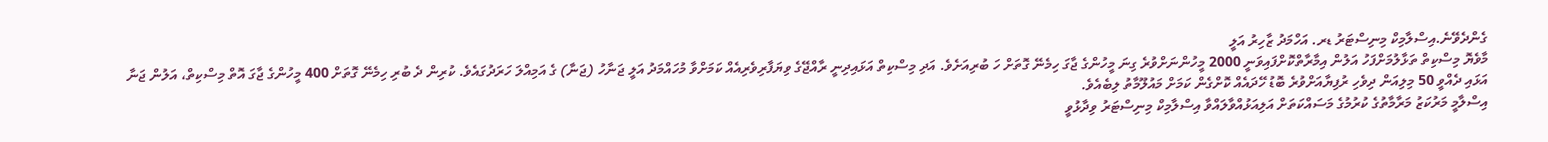ގެންދެވޭނެ.އިސްލާމިކް މިނިސްޓަރު ޑރ. އަހްމަދު ޒާހިރު އަލީ
މާވެޔޮ މިސްކިތް ތަޅާލުމަށްފަހު އަލުން އިމާރާތްކޮށްފައިވަނީ 2000 މީހުންނަށްވުރެ ގިނަ މީހުންގެ ޖާގަ ހިމެނޭ ގޮތަށް ހަ ބުރިއަށެވެ. އަދި މިސްކިތް އަޅައިދިނީ ރާއްޖޭގެ ވިޔަފާރިވެރިއެއް ކަމަށްވާ މުހައްމަދު އަލީ ޖަނާހު (ޖަނާ) ގެ އަމިއްލަ ހަރަދުގައެވެ. ކުރިން ދެ ބުރި ހިމެނޭ ގޮތަށް 400 މީހުންގެ ޖާގަ އޮތް މިސްކިތް، އަލުން ޖަނާ އަޅައި ދެއްވީ 50 މިލިއަން ދިވެހި ރުފިޔާއަށްވުރެ ބޮޑު ހޭދައެއް ކޮށްގެން ކަމަށް މައުލޫމާތު ލިބެއެވެ.
އިސްލާމީ މަރުކަޒު މަރާމާތުގެ ކުރުމުގެ މަސައްކަތަށް އަލިއަޅުއްވާލައްވާ އިސްލާމިކް މިނިސްޓަރު ވިދާޅުވީ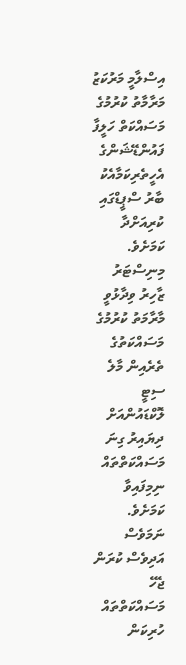އިސްލާމީ މަރުކަޒު މަރާމާތު ކުރުމުގެ މަސައްކަތް ހަލީފާ ފައުންޑޭޝަންގެ އެހީތެރިކަމާއެކު ބާރު ސްޕީޑްގައި ކުރިއަށްދާ ކަމަށެވެ.
މިނިސްޓަރު ޒާހިރު ވިދާޅުވީ މާރާމަތު ކުރުމުގެ މަސައްކަތުގެ ތެރެއިން މާލެ ސިޓީ ލޮކްޑައުންއަށް ދިޔައިރު ގިނަ މަސައްކަތްތައް ނިމިފައިވާ ކަމަށެވެ. ނަމަވެސް އަދިވެސް ކުރަން ޖެހޭ މަސައްކަތްތައް ހުރިކަން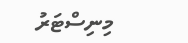މިނިސްޓަރު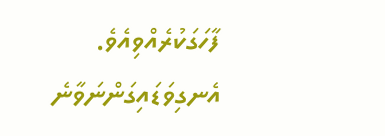ފާހަގަކުރެއްވިއެވެ.
އެނގިވަޑައިގަންނަވާނެ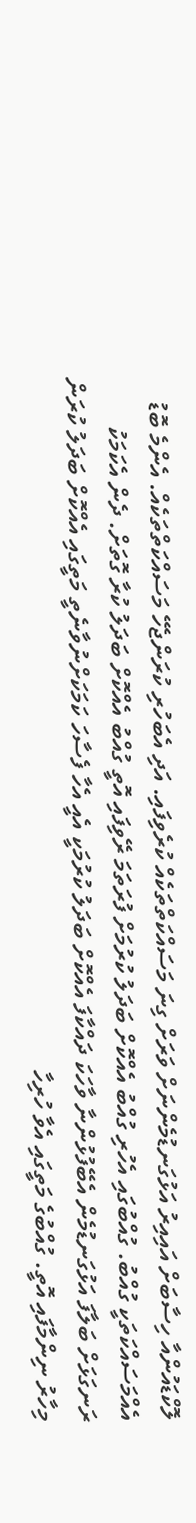ލޮކްޑައުންއާ ހިސާބަށް އައިއިރު އަޅުގަނޑުމެންނަށް ވަރަށް ގިނަ މަސައްކަތްތަކެއް ކުރެވިފައި. އަދި އެބަހުރި ކުރަންޖެހޭ މަސައްކަތްތަކެއް. އެންމެ ބޮޑު އެއްމަސައްކަތަކީ ގުއްބު. ގުއްބުގައި އެހުރި ގުއްބު އެއްކޮށް ބަދަލު ކުރުމަށް ފުރަތަމަ ރޭވިފައި އޮތީ ގުއްބު އެއްކޮށް ބަދަލު ކުރާ ގޮތަށް. ދެން އެކަމަކު ރަނގަޅަށް ބަލާފަ އަޅުގަނޑުމެން އެބޭފުޅުންނާ ވާހަކަ ދައްކާފަ އެއްކޮށް ބަދަލު ކުރުމަކީ އެއީ އެހާ ފެސާހަ ކަމަކަށްނުވާނެތީ މަތީގައި އެއްކޮށް ބަދަލު ކުރަން މިހާރު ނިންމާފައި އޮތީ. ގުއްބުގެ މަތީގައި އެވާ ހުރިހާ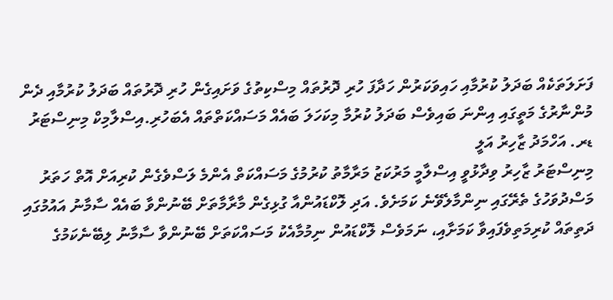ފަށަލަތަކެއް ބަދަލު ކުރުމާއި ހައިވަކަރުން ހަދާފަ ހުރި ދޮރުތައް މިސްކިތުގެ ވަށައިގެން ހުރި ދޮރުތައް ބަދަލު ކުރުމާއި ދެން މުންނާރުގެ މަތީގައި އިންނަ ބައިވެސް ބަދަލު ކުރުމާ މިކަހަލަ ބައެއް މަސައްކަތްތައް އެބަހުރި.އިސްލާމިކް މިނިސްޓަރު ޑރ. އަހްމަދު ޒާހިރު އަލީ
މިނިސްޓަރު ޒާހިރު ވިދާޅުވީ އިސްލާމީ މަރުކަޒު މަރާމާތު ކުރުމުގެ މަސައްކަތް އެންމެ ލަސްވެގެން ކުރިއަށް އޮތް ހަތަރު މަސްދުވަހުގެ ތެރޭގައި ނިންމާލެވޭނެ ކަމަށެވެ. އަދި ލޮކްޑައުންއާ ގުޅިގެން މާރާމާތަށް ބޭނުންވާ ބައެއް ސާމާނު އައުމުގައި ދަތިތައް ކުރިމަތިވެފައިވާ ކަމަށާއި، ނަމަވެސް ލޮކްޑައުން ނިމުމާއެކު މަސައްކަތަށް ބޭނުންވާ ސާމާނު ލިބޭނެކަމުގެ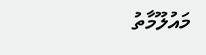މައުލޫމާތު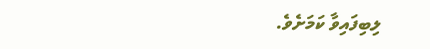ލިބިފައިވާ ކަމަށެވެ.